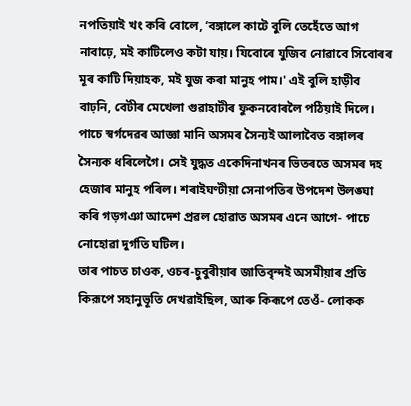নপতিয়াই খং কৰি বোলে, ‘বঙ্গালে কাটে বুলি তেহেঁতে আগ নাবাঢ়ে, মই কাটিলেও কটা যায়। যিবোৰে যুজিব নোৱাবে সিবোৰৰ মূৰ কাটি দিয়াহক, মই যুজ কৰা মানুহ পাম।' এই বুলি হাড়ীব বাঢ়নি, বেটীৰ মেখেলা গুৱাহাটীৰ ফুকনবোৰলৈ পঠিয়াই দিলে। পাচে স্বৰ্গদেৱৰ আজ্ঞা মানি অসমৰ সৈন্যই আলাবৈত বঙ্গালৰ সৈন্যক ধৰিলেগৈ। সেই যুদ্ধত একেদিনাখনৰ ভিতৰতে অসমৰ দহ হেজাৰ মানুহ পৰিল। শৰাইঘণ্টীয়া সেনাপতিৰ উপদেশ উলঙ্ঘা কৰি গড়গঞা আদেশ প্ৰৱল হোৱাত অসমৰ এনে আগে- পাচে নোহোৱা দুর্গতি ঘটিল।
তাৰ পাচত চাওক, ওচৰ-চুবুৰীয়াৰ জাতিবৃন্দই অসমীয়াৰ প্রতি কিরূপে সহানুভূতি দেখৱাইছিল, আৰু কিৰূপে তেওঁ- লোকক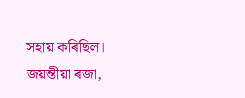সহায় কৰিছিল। জয়ন্তীয়া ৰজা,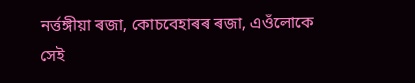নৰ্ত্তঙ্গীয়া ৰজা, কোচবেহাৰৰ ৰজা, এওঁলোকে সেই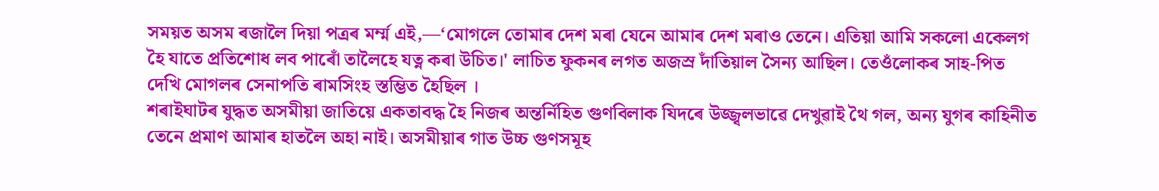সময়ত অসম ৰজালৈ দিয়া পত্ৰৰ মৰ্ম্ম এই,—‘মোগলে তোমাৰ দেশ মৰা যেনে আমাৰ দেশ মৰাও তেনে। এতিয়া আমি সকলো একেলগ হৈ যাতে প্রতিশোধ লব পাৰোঁ তালৈহে যত্ন কৰা উচিত।' লাচিত ফুকনৰ লগত অজস্র দাঁতিয়াল সৈন্য আছিল। তেওঁলোকৰ সাহ-পিত দেখি মোগলৰ সেনাপতি ৰামসিংহ স্তম্ভিত হৈছিল ।
শৰাইঘাটৰ যুদ্ধত অসমীয়া জাতিয়ে একতাবদ্ধ হৈ নিজৰ অন্তর্নিহিত গুণবিলাক যিদৰে উজ্জ্বলভাৱে দেখুৱাই থৈ গল, অন্য যুগৰ কাহিনীত তেনে প্রমাণ আমাৰ হাতলৈ অহা নাই। অসমীয়াৰ গাত উচ্চ গুণসমূহ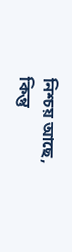নিশ্চয় আছে, কিন্তু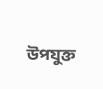উপযুক্ত